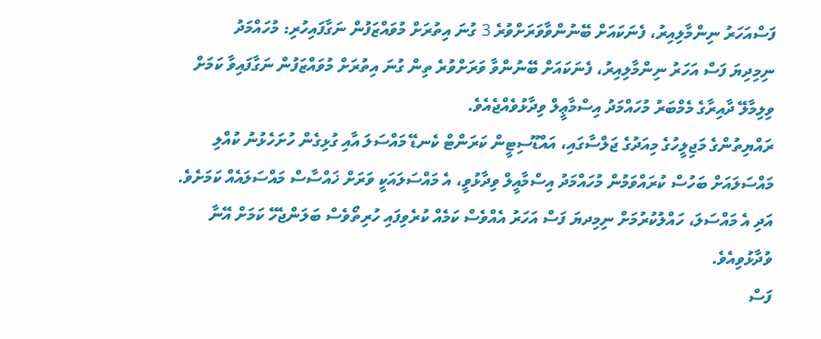ފަސްއަހަރު ނިންމާލިއިރު، ފެނަކައަށް ބޭނުންވާވަރަށްވުރެ 3 ގުނަ އިތުރަށް މުވައްޒަފުން ނަގާފައިހުރި: މުހައްމަދު
ނިމިދިޔަ ފަސް އަހަރު ނިންމާލިއިރު، ފެނަކައަށް ބޭނުންވާ ވަރަށްވުރެ ތިން ގުނަ އިތުރަށް މުވައްޒަފުން ނަގާފައިވާ ކަމަށް ވިލިމާލޭ ދާއިރާގެ މެމްބަރު މުހައްމަދު އިސްމާޢީލް ވިދާޅުވެއްޖެއެވެ.
ރައްޔިތުންގެ މަޖިލީހުގެ މިއަދުގެ ޖަލްސާގައި، އައްޑޫސިޓީން ކަރަންޓް ކެނޑޭ މައްސަލަ އާއި ގުޅިގެން ހުށަހެޅުނު ކުއްލި މައްސަލައަށް ބަހުސް ކުރައްވަމުން މުހައްމަދު އިސްމާއީލް ވިދާޅުވީ، އެ މައްސަލައަކީ ވަރަށް ޚައްސާސް މައްސަލައެއް ކަމަށެވެ. އަދި އެ މައްސަލަ، ހައްލުކުރުމަށް ނިމިދޔަ ފަސް އަހަރު އެއްވެސް ކަމެއް ކުރެވިފައި ހުރިތޯވެސް ބަލަންޖެހޭ ކަމަށް އޭނާ ވުދާޅުވިއެވެ.
ފަސް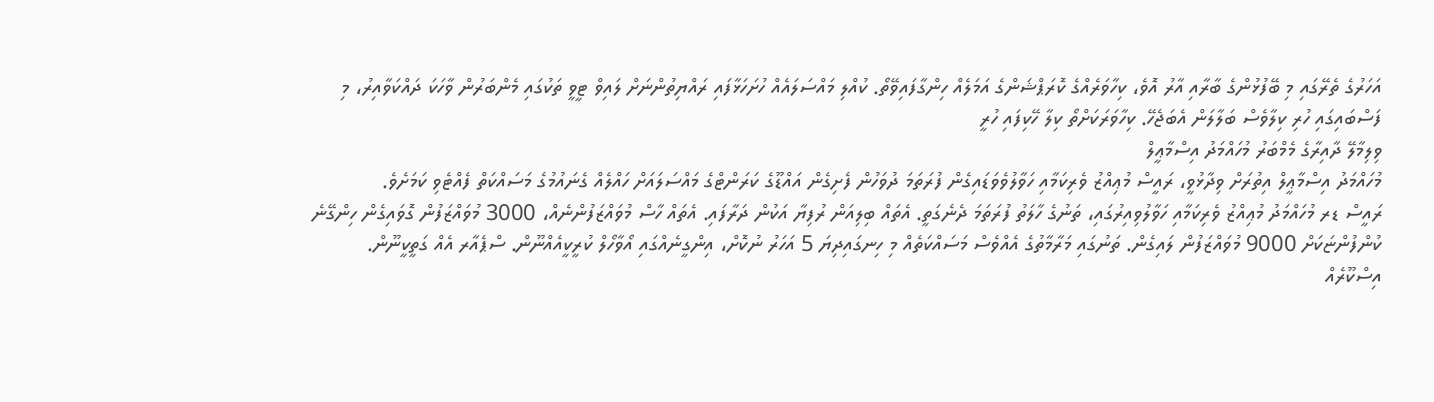އަހަރުގެ ތެރޭގައި މި ބޭފުޅުންގެ ބާރާއި އާރު އޮވެ، ކިހާވަރެއްގެ ކޮރަޕްޝަންގެ އަމަލެއް ހިންގާފައިވޭތޯ. ކުއްލި މައްސަލައެއް ހުށަހަޅާފައި ރައްޔިތުންނަށް ލައިވް ޓީވީ ތަކުގައި މެންބަރުން ވާހަކަ ދައްކަވާއިރު، މި ފަސްބައިގައި ހުރި ކިލާވެސް ބަލާލަން އެބަޖެހޭ. ކިހާވަރަކަށްތޯ ކިލާ ހޭކިފައި ހުރީ
ވިލިމާލޭ ދާއިރާގެ މެމްބަރު މުހައްމަދު އިސްމާޢީލް
މުހައްމަދު އިސްމާޢީލް އިތުރަށް ވިދާޅުވީ، ރައީސް މުޢިއްޒު ވެރިކަމާއި ހަވާލުވެވަޑައިގެން ފުރަތަމަ ދުވަހުން ފެށިގެން އައްޑޫގެ ކަރަންޓްގެ މައްސަލައަށް ހައްލެއް ގެނައުމުގެ މަސައްކަތް ފެއްޓެވި ކަމަށެވެ.
ރައީސް ޑރ މުހައްމަދު މުޢިއްޒު ވެރިކަމާއި ހަވާލުވިއިރުގައި، ތަނުގެ ހާލަތު ފުރަތަމަ ދެނެގަތީ. އެތައް ބިލިއަން ރުފިޔާ އަކުން ދަރާފައި. އެތައް ހާސް މުވައްޒަފުންނެއް، 3000 މުވައްޒަފުން ގޮވައިގެން ހިންގޭނެ ކުންފުންޏަކަށް 9000 މުވައްޒަފުން ލައިގެން. ތަނުގައި މަރާމާތުގެ އެއްވެސް މަސައްކަތެއް މި ހިނގައިދިޔަ 5 އަހަރު ނުކޮށް، އިންގީނެއްގައި އޯވާހޯލް ކުރީކީއެއްނޫން. ސްޕެއާރ އެއް ގަތީކީނޫން. އިސްކޫރެއް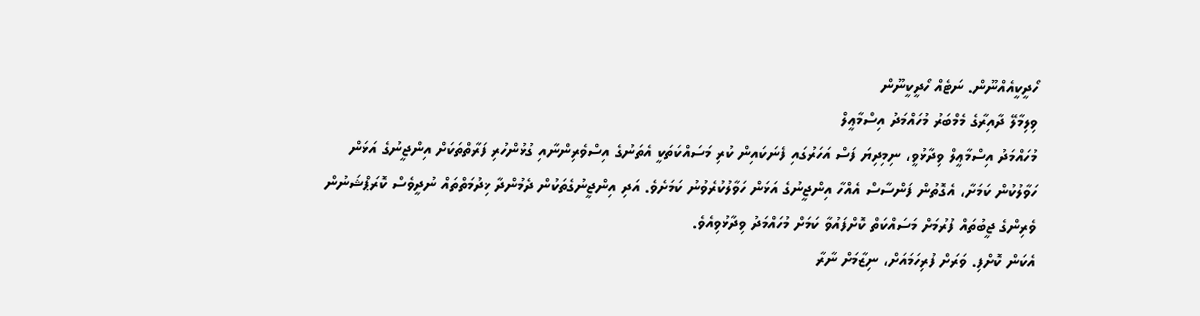ހޯދީކީއެއްނޫން. ނަޓެއް ހޯދީކީނޫން
ވިލިމާލޭ ދާއިރާގެ މެމްބަރު މުހައްމަދު އިސްމާޢީލް
މުހައްމަދު އިސްމާޢީލް ވިދާޅުވީ، ނިމިދިޔަ ފަސް އަހަރުގައި ފެނަކައިން ކުރި މަސައްކަތަކީ އެތަނުގެ އިސްވެރިންނާއި ގުޅުންހުރި ފަރާތްތަކަށް އިންޖީނުގެ އަޅަން ހަވާލުކުން ކަމަށާ، އެގޮތުން ފަންސާސް އެއްހާ އިންޖީނުގެ އަޅަން ހަވާލުކުރެވުނު ކަމަށެވެ. އަދި އިންޖީނުގެތަކުން ދެމުންދާ ޚިދުމަތްތައް ނުދީވެސް ކޮރަޕްޝަނުން ވެރިންގެ ޖީބުތައް ފުރުމަށް މަސައްކަތް ކޮށްފައުވާ ކަމަށް މުހައްމަދު ވިދާޅުވިއެވެ.
އެކަން ކޮށްފި. ވަރަށް ފުރިހަމައަށް، ނިޒާމަށް ނާރާ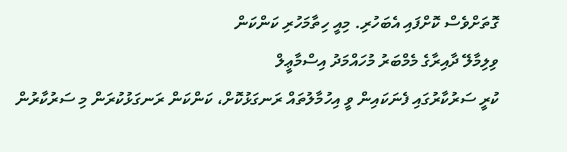ގޮތަށްވެސް ކޮށްފައި އެބަހުރި. މިއީ ހިތާމަހުރި ކަންކަން
ވިލިމާލޭ ދާއިރާގެ މެމްބަރު މުހައްމަދު އިސްމާޢީލް
ކުރީ ސަރުކާރުގައި ފެނަކައިން ވީ އިހުމާލުތައް ރަނގަޅުކޮށް، ކަންކަން ރަނގަޅުކުރަން މި ސަރުކާރުން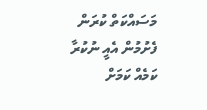މަސައްކަތް ކުރަން ފެށުމުން އެއީ ނުކުރާ ކަމެއް ކަމަށް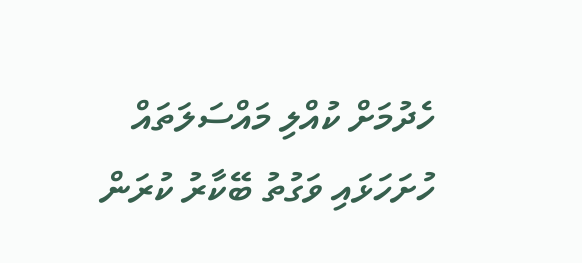ހެދުމަށް ކުއްލި މައްސަލަތައް ހުށަހަޅައި ވަގުތު ބޭކާރު ކުރަން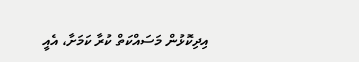އިދިކޮޅުން މަސައްކަތް ކުރާ ކަމަށާ، އެއީ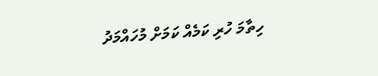ހިތާމަ ހުރި ކަމެއް ކަމަށް މުހައްމަދު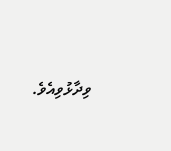ވިދާޅުވިއެވެ.